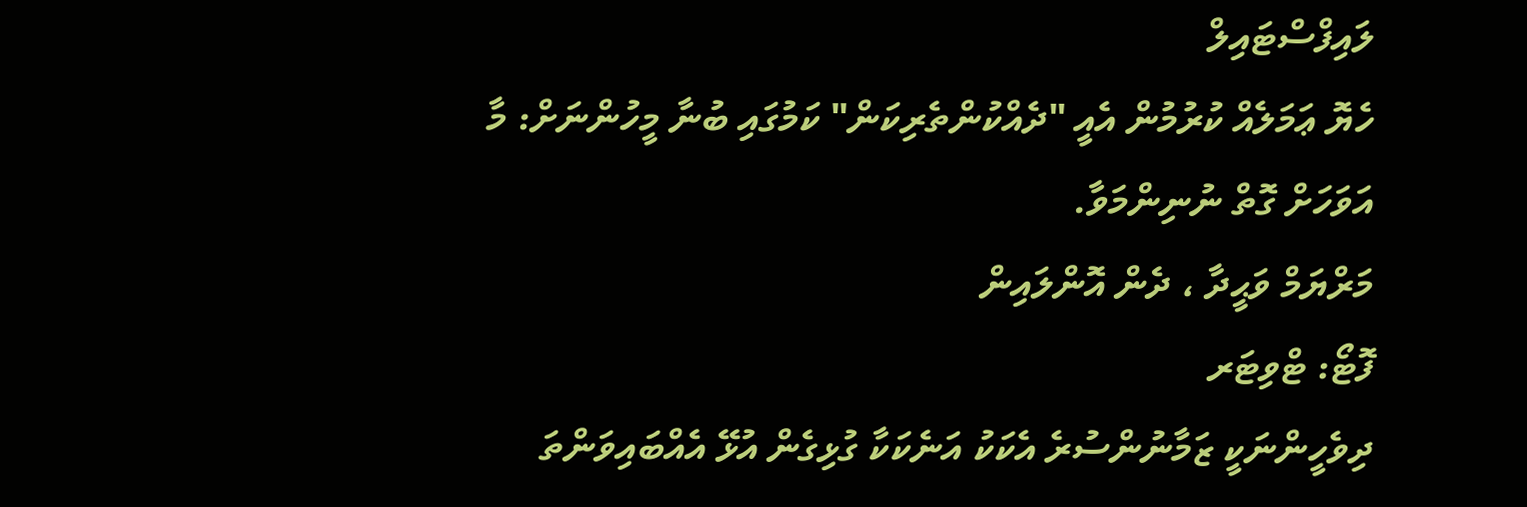ލައިފްސްޓައިލް
ހެޔޮ ޢަމަލެއް ކުރުމުން އެއީ "ދެއްކުންތެރިކަން" ކަމުގައި ބުނާ މީހުންނަށް: މާ އަވަހަށް ގޮތް ނުނިންމަވާ.
މަރްޔަމް ވަޙީދާ ، ދެން އޮންލައިން
ފޮޓޯ: ޓްވިޓަރ
ދިވެހީންނަކީ ޒަމާނުންސުރެ އެކަކު އަނެކަކާ ގުޅިގެން އުޅޭ އެއްބައިވަންތަ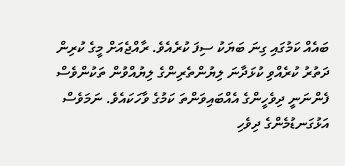ބައެއް ކަމުގައި ގިނަ ބަޔަކު ސިފަ ކުރެއެވެ. ރާއްޖެއަށް މީގެ ކުރިން ދަތުރު ކުރެއްވި ކުޅަދާނަ ލިޔުންތެރިންގެ ލިޔުއްވުން ތަކުންވެސް ފެންނަނީ ދިވެހީންގެ އެއްބައިވަންތަ ކަމުގެ ވާހަކައެވެ. ނަމަވެސް އަޅުގަނޑުމެންގެ ދިވެހި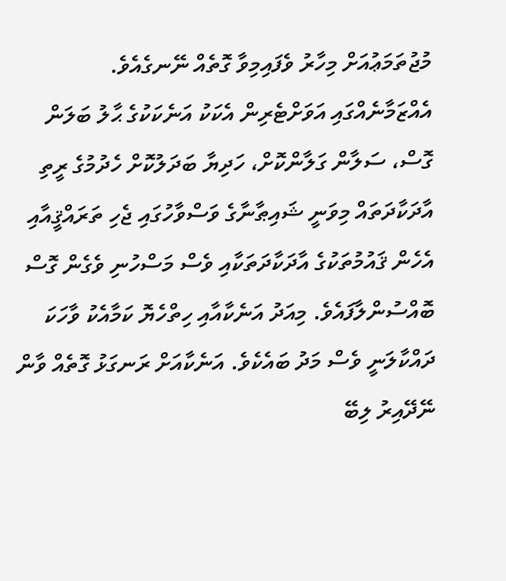މުޖުތަމަޢުއަށް މިހާރު ވެފައިމިވާ ގޮތެއް ނޭނގެއެވެ.
އެއްޒަމާނެއްގައި އަވަށްޓެރިން އެކަކު އަނެކަކުގެ ޙާލު ބަލަން ގޮސް، ސަލާން ގަލާންކޮށް، ހަދިޔާ ބަދަލުކޮށް ހެދުމުގެ ރީތި އާދަކާދަތައް މިވަނީ ޝައިޠާނާގެ ވަސްވާހުގައި ޖެހި ތަރައްޤީއާއި އެހެން ޤައުމުތަކުގެ އާދަކާދަތަކާއި ވެސް މަސްހުނި ވެގެން ގޮސް ބޮއްސުންލާފައެވެ. މިއަދު އަނެކާއާއި ހިތްހެޔޮ ކަމާއެކު ވާހަކަ ދައްކާލަނީ ވެސް މަދު ބައެކެވެ. އަނެކާއަށް ރަނގަޅު ގޮތެއް ވާން ނޭދޭއިރު ލިބޭ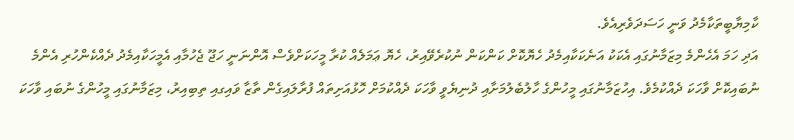ކާމިޔާބީތަކާމެދު ވަނީ ހަސަދަވެރިއެވެ.
އަދި ހަމަ އެހެންމެ މިޒަމާނުގައި އެކަކު އަނެކަކާއިމެދު ހެޔޮކޮށް ކަންކަން ނުކުރެވޭއިރު، ހެޔޮ ޢަމަލެއް ކުރާ މީހަކަށްވެސް އޮންނަނީ ހަޖޫ ޖެހުމާއި އެމީހަކާއިމެދު ދެއްކެންހުރި އެންމެ ނުބައިކޮށް ވާހަކަ ދެއްކުމެވެ. އިހުޒަމާނުގައި މީހުންގެ ހާލުބެލުމަށާއި ދުނިޔެވީ ވާހަކަ ދެއްކުމަށް ހޮޅުއަށިތައް ފުރާލައިގެން ތާޒާ ވައިގއި ތިބިއިރު، މިޒަމާނުގައި މީހުންގެ ނުބައި ވާހަކަ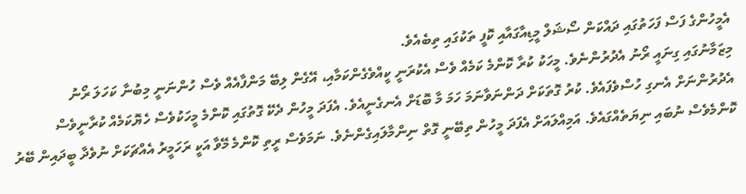އެމީހުންގެ ފަސް ފަހަތުގައި ދައްކަން ސޯޝަލް މީޑިއާގައާއި ކޮފީ ތަކުގައި ތިބެއެވެ.
މިޒަމާނުގައި ގިނައީ ރޯނު އެދުރުންނެވެ. މީހަކު ކުރާ ކޮންމެ ކަމެއް ވެސް އެކުރަނީ ކީއްވެގެންކަމާއި، އޭގެން ލިބޭ މަންފާއެއް ވެސް ހުންނަނީ މިބުނާ ކަހަލަ ރޯނު އެދުރުންނަށް އެނގި ހުސްވެފައެވެ. ކުރު ގޮތަކަށް ދަންނަވާނަމަ ހަމަ މާ ބޮޑަށް އެނގެނީއެވެ. އެފަދަ މީހުން ދެކޭ ގޮތުގައި ކޮންމެ މީހަކުވެސް ހެޔޮކަމެއް ކުރާނީވެސް ކޮންމެވެސް ނުބައި ނިޔަތެއްގައެވެ. އަމިއްލައަށް އެފަދަ މީހުން ތިބޭނީ ގޮތް ނިންމާލައިގެންނެވެ. ނަމަވެސް ރީތި ކޮންމެ މޭވާ އަކީ ރަހަމީރު އެއްޗަކަށް ނުވެދާ ބީދައިން ބޭރު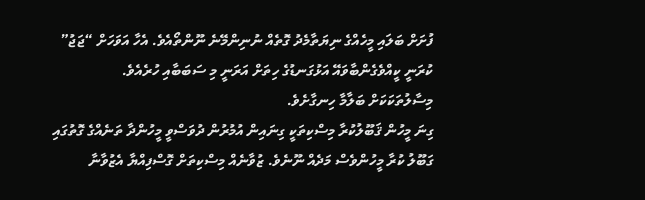ފުށަށް ބަލައި މީހެއްގެ ނިޔަތާމެދު ގޮތެއް ނުނިންމޭނެ ނޫންތޯއެވެ. އެހާ އަވަހަށް “ޖަޖު” ކުރަނީ ކީއްވެގެންބާވައޭ އަޅުގަނޑުގެ ހިތަށް އަރަނީ މި ސަބަބާއި ހުރެއެވެ.
މިސާލުތަކަކަށް ބަލާމާ ހިނގާށެވެ.
ގިނަ މީހުން ޤަބޫލުކުރާ މިސްކިތަކީ ގިނައިން އުމުރުން ދުވަސްވީ މީހުންދާ ތަނެއްގެ ގޮތުގައި ގަބޫލު ކުރާ މީހުންވެސް މަދެއް ނޫނެވެ. ޒުވާނެއް މިސްކިތަށް ގޮސްފިއްޔާ އެޒުވާނާ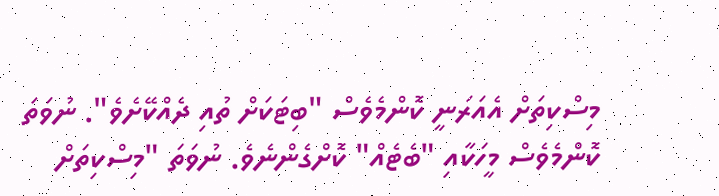މިސްކިތަށް އެއަރަނީ ކޮންމެވެސް "ބިޓަކަށް ތުއި ދެއްކޭށެވެ". ނުވަތަ ކޮންމެވެސް މީހަކާއި "ބެޓެއް" ކޮށްގެންނެވެ. ނުވަތަ "މިސްކިތަށް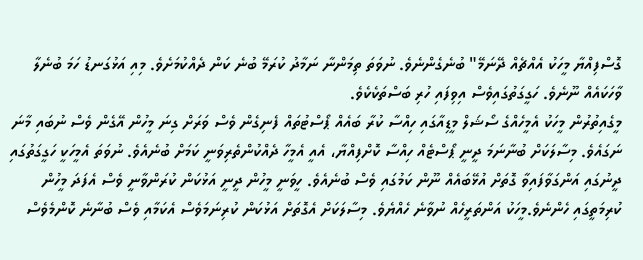ގޮސްފިއްޔާ މީހަކު އެއްޗެއް ދޭނަމޭ" ބުނެގެންނެވެ. ނުވަތަ ތިމަންނާ ނަމާދު ކުރަމޭ ބުނެ ކަން ދެއްކުމަށެވެ. މިއި އަޅުގަނޑު ހަމަ ބުނެލާ ވާހަކައެއް ނޫނެވެ. ހަގީގަތުގައިވެސް އިވިފައި ހުރި ބަސްތަކެކެވެ.
މީގެއިތުރުން މީހަކު އެމީހެއްގެ ސޯޝަލް މީޑިއާގައި ހިއްސާ ކުރާ ބައެއް ޕޯސްޓުތައް ފެނިގެން ވެސް ވަރަށް ގިނަ މީހުން އޭގެން ވެސް ނުބައި މާނަ ނަގައެވެ. މިސާލަކަށް ބުނާނަމަ ދީނީ ޕޯސްޓެއް ހިއްސާ ކޮށްފިއްޔާ، އެއީ އެމީހާ ދެއްކުންތެރިވަނީ ކަމަށް ބުނެއެވެ. ނުވަތަ އެމީހަކީ ހަގީގަތުގައި ދީނުގައި އަންގަވާފައިވާ ގޮތަށް އުޅޭބައެއް ނޫން ކަމުގައި ވެސް ބުނެއެވެ. ހީވަނީ މީހުން ދީނީ އަޅުކަން ކުރަންވާނީ ވެސް އެފަދަ މީހުން ކުރިމަތީގައި ހެންނެވެ.މީހަކު އަންތަރީހެއް ނުވާނެ ހެއްޔެވެ. މިސާލަކަށް އެގޮތަށް އަޅުކަން ކުރިނަމަވެސް އެކަމާއި ވެސް ބުނާނެ ކޮންމެވެސް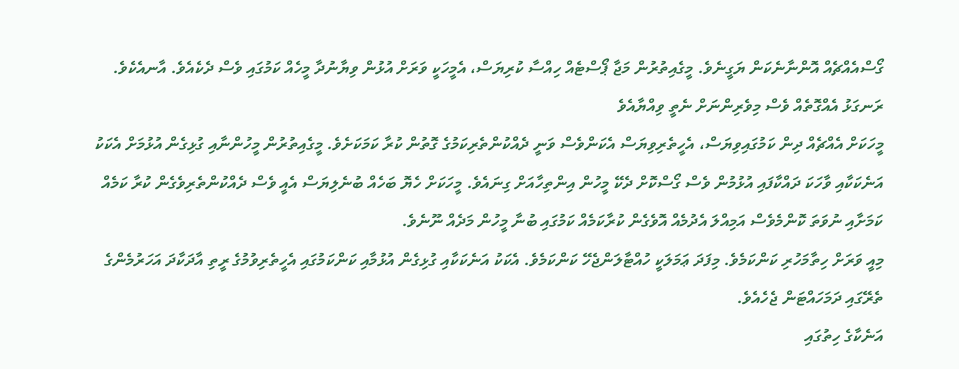ގޯސްއެއްޗެއް އޮންނާނެކަން ޔަގީނެވެ. މީގެއިތުރުން މަޖާ ޕޯސްޓެއް ހިއްސާ ކުރިޔަސް، އެމީހަކީ ވަރަށް އުޅުން ވިޔާނުދާ މީހެއް ކަމުގައި ވެސް ދެކެއެވެ. އާނއެކެވެ. ރަނގަޅު އެއްގޮތެއް ވެސް މިވެރިންނަށް ނެތީ ވިއްޔާއެވެ
މީހަކަށް އެއްޗެއް ދިން ކަމުގައިވިޔަސް، އެހީތެރިވިޔަސް އެކަންވެސް ވަނީ ދެއްކުންތެރިކަމުގެ ގޮތުން ކުރާ ކަމަކަށެވެ. މީގެއިތުރުން މީހުންނާއި ގުޅިގެން އުޅުމަށް އެކަކު އަނެކަކާއި ވާހަކަ ދައްކާފައި އުޅުމުން ވެސް ގޯސްކޮށް ދެކޭ މީހުން އިންތިހާއަށް ގިނައެވެ. މީހަކަށް ހެޔޮ ބަހެއް ބުނެލިޔަސް އެއީ ވެސް ދެއްކުންތެރިވެގެން ކުރާ ކަމެއް ކަމަށާއި ނުވަތަ ކޮންމެވެސް އަމިއްލަ އެދުމެއް އޮވެގެން ކުރާކަމެއް ކަމުގައި ބުނާ މީހުން މަދެއް ނޫނެވެ.
މިއީ ވަރަށް ހިތާމަހުރި ކަންކަމެވެ. މިފަދަ ޢަމަލަކީ ހުއްޓާލަންޖެހޭ ކަންކަމެވެ. އެކަކު އަނެކަކާއި ގުޅިގެން އުޅުމާއި ކަންކަމުގައި އެހީތެރިވުމުގެ ރީތި އާދަކާދަ އަހަރުމެންގެ ތެރޭގައި ދަމަހައްޓަން ޖެހެއެވެ.
އަނެކާގެ ހިތުގައި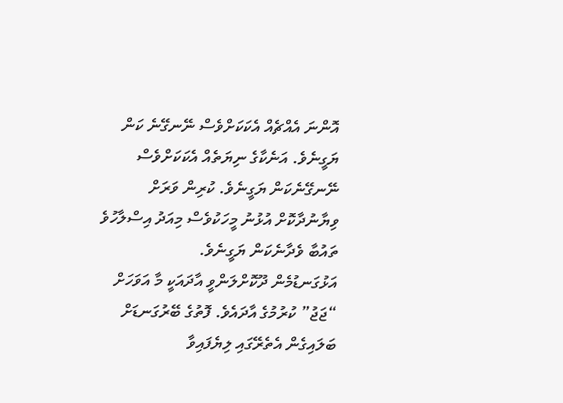އޮންނަ އެއްޗެއް އެކަކަށްވެސް ނޭނގޭނެ ކަން ޔަގީނެވެ. އަނެކާގެ ނިޔަތެއް އެކަކަށްވެސް ނޭނގޭނެކަން ޔަގީނެވެ. ކުރިން ވަރަށް ވިޔާނުދާކޮށް އުޅުނު މީހަކުވެސް މިއަދު އިސްލާހުވެ ތައުބާ ވެދާނެކަން ޔަގީނެވެ.
އަޅުގަނޑުމެން ދޫކޮށްލަންވީ އާދައަކީ މާ އަވަހަށް “ޖަޖު” ކުރުމުގެ އާދައެވެ. ފޮތުގެ ބޭރުގަނޑަށް ބަލައިގެން އެތެރޭގައި ލިޔެފައިވާ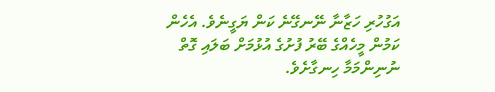އަގުހުރި ހަޒާނާ ނޭނގޭނެ ކަން ޔަގީނެވެ. އެހެން ކަމުން މީހެއްގެ ބޭރު ފުށުގެ އުޅުމަށް ބަލައި ގޮތް ނުނިންމަމާ ހިނގާށެވެ.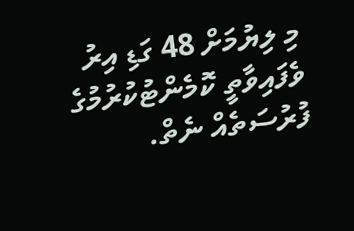މި ލިޔުމަށް 48 ގަޑި އިރު ވެފައިވާތީ ކޮމެންޓުކުރުމުގެ ފުރުސަތެއް ނެތް.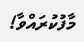މާފުކުރައްވާ!